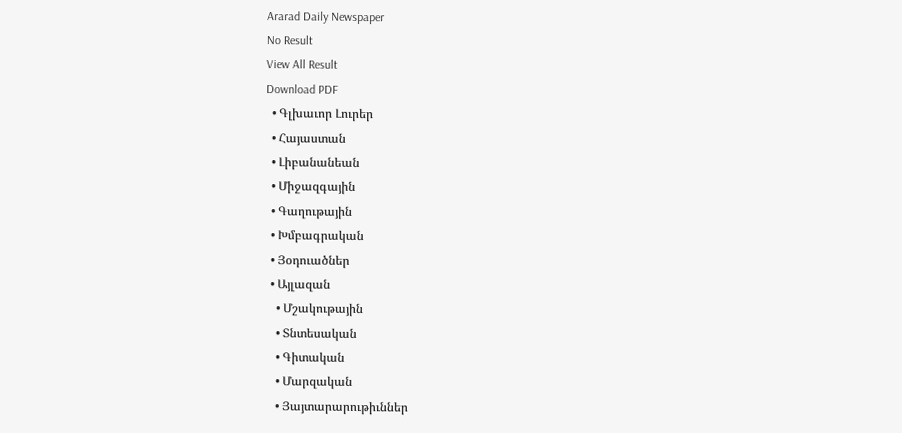Ararad Daily Newspaper
No Result
View All Result
Download PDF
  • Գլխաւոր Լուրեր
  • Հայաստան
  • Լիբանանեան
  • Միջազգային
  • Գաղութային
  • Խմբագրական
  • Յօդուածներ
  • Այլազան
    • Մշակութային
    • Տնտեսական
    • Գիտական
    • Մարզական
    • Յայտարարութիւններ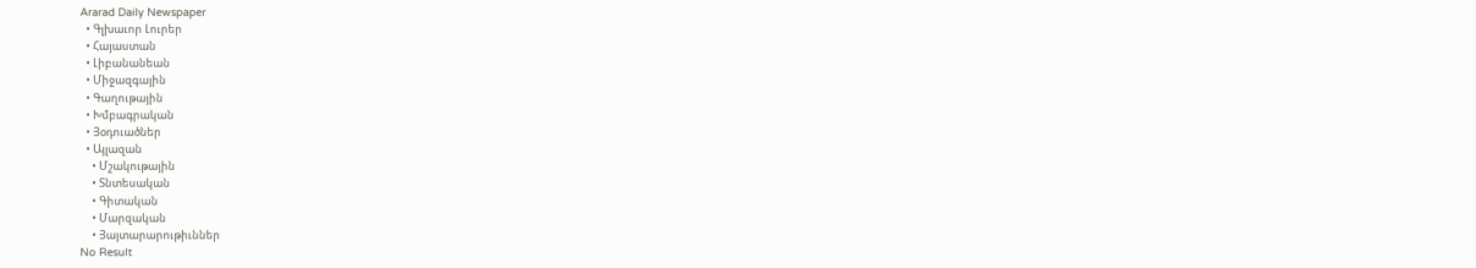Ararad Daily Newspaper
  • Գլխաւոր Լուրեր
  • Հայաստան
  • Լիբանանեան
  • Միջազգային
  • Գաղութային
  • Խմբագրական
  • Յօդուածներ
  • Այլազան
    • Մշակութային
    • Տնտեսական
    • Գիտական
    • Մարզական
    • Յայտարարութիւններ
No Result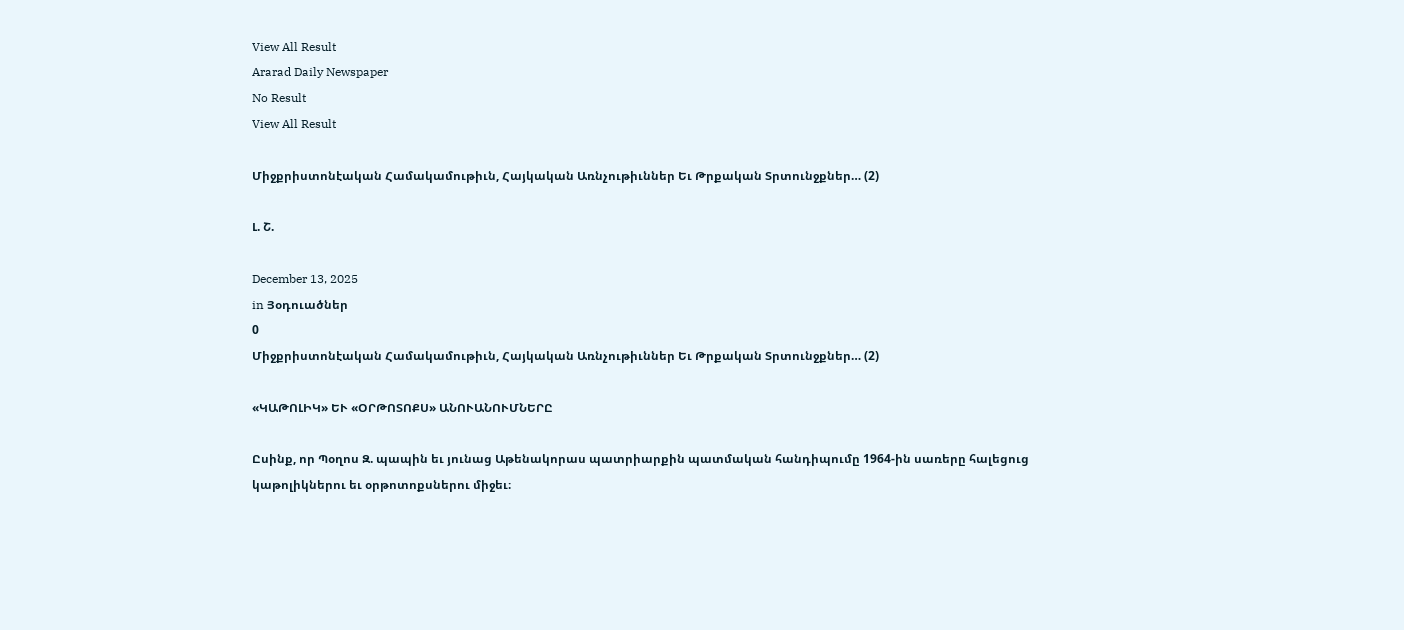View All Result
Ararad Daily Newspaper
No Result
View All Result

Միջքրիստոնէական Համակամութիւն, Հայկական Առնչութիւններ Եւ Թրքական Տրտունջքներ… (2)

Լ. Շ.

December 13, 2025
in Յօդուածներ
0
Միջքրիստոնէական Համակամութիւն, Հայկական Առնչութիւններ Եւ Թրքական Տրտունջքներ… (2)

«ԿԱԹՈԼԻԿ» ԵՒ «ՕՐԹՈՏՈՔՍ» ԱՆՈՒԱՆՈՒՄՆԵՐԸ

Ըսինք, որ Պօղոս Զ. պապին եւ յունաց Աթենակորաս պատրիարքին պատմական հանդիպումը 1964-ին սառերը հալեցուց կաթոլիկներու եւ օրթոտոքսներու միջեւ։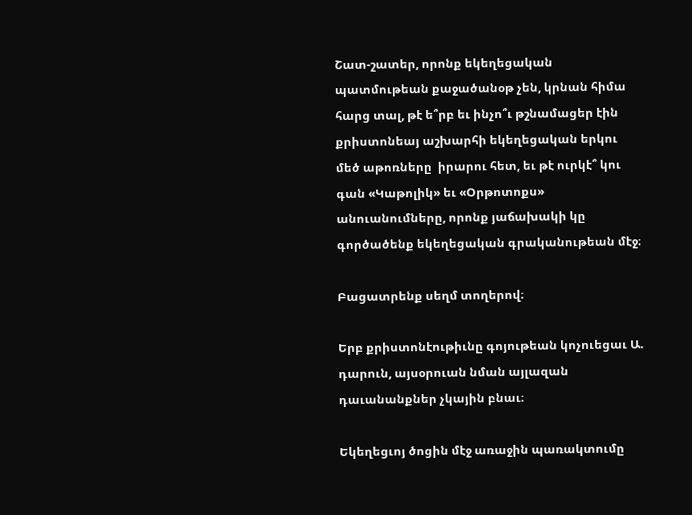Շատ-շատեր, որոնք եկեղեցական պատմութեան քաջածանօթ չեն, կրնան հիմա հարց տալ, թէ ե՞րբ եւ ինչո՞ւ թշնամացեր էին քրիստոնեայ աշխարհի եկեղեցական երկու մեծ աթոռները  իրարու հետ, եւ թէ ուրկէ՞ կու գան «Կաթոլիկ» եւ «Օրթոտոքս» անուանումները, որոնք յաճախակի կը գործածենք եկեղեցական գրականութեան մէջ։

Բացատրենք սեղմ տողերով։

Երբ քրիստոնէութիւնը գոյութեան կոչուեցաւ Ա. դարուն, այսօրուան նման այլազան դաւանանքներ չկային բնաւ։

Եկեղեցւոյ ծոցին մէջ առաջին պառակտումը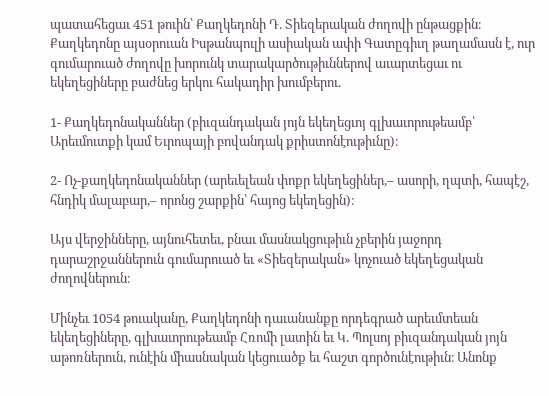պատահեցաւ 451 թուին՝ Քաղկեդոնի Դ. Տիեզերական ժողովի ընթացքին։ Քաղկեդոնը այսօրուան Իսթանպուլի ասիական ափի Գատըգիւղ թաղամասն է, ուր գումարուած ժողովը խորունկ տարակարծութիւններով աւարտեցաւ ու եկեղեցիները բաժնեց երկու հակադիր խումբերու.

1- Քաղկեդոնականներ (բիւզանդական յոյն եկեղեցւոյ գլխաւորութեամբ՝ Արեւմուտքի կամ Եւրոպայի բովանդակ քրիստոնէութիւնը)։

2- Ոչ-քաղկեդոնականներ (արեւելեան փոքր եկեղեցիներ,– ասորի, ղպտի, հապէշ, հնդիկ մալաբար,– որոնց շարքին՝ հայոց եկեղեցին)։

Այս վերջինները, այնուհետեւ, բնաւ մասնակցութիւն չբերին յաջորդ դարաշրջաններուն գումարուած եւ «Տիեզերական» կոչուած եկեղեցական ժողովներուն։

Մինչեւ 1054 թուականը, Քաղկեդոնի դաւանանքը որդեգրած արեւմտեան եկեղեցիները, գլխաւորութեամբ Հռոմի լատին եւ Կ. Պոլսոյ բիւզանդական յոյն աթոռներուն, ունէին միասնական կեցուածք եւ հաշտ գործունէութիւն։ Անոնք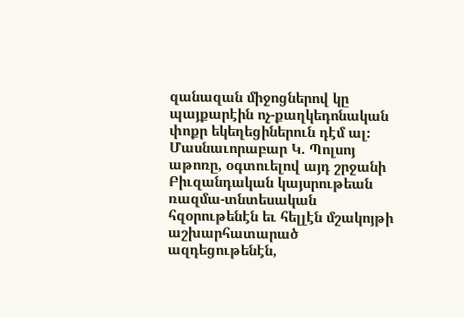զանազան միջոցներով կը պայքարէին ոչ-քաղկեդոնական փոքր եկեղեցիներուն դէմ ալ։ Մասնաւորաբար Կ. Պոլսոյ աթոռը, օգտուելով այդ շրջանի Բիւզանդական կայսրութեան ռազմա-տնտեսական հզօրութենէն եւ հելլէն մշակոյթի աշխարհատարած ազդեցութենէն,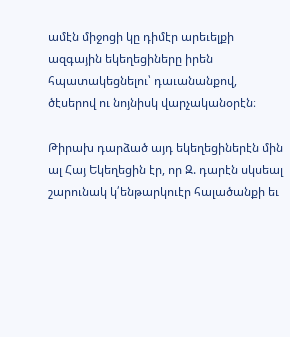ամէն միջոցի կը դիմէր արեւելքի ազգային եկեղեցիները իրեն հպատակեցնելու՝ դաւանանքով, ծէսերով ու նոյնիսկ վարչականօրէն։

Թիրախ դարձած այդ եկեղեցիներէն մին ալ Հայ Եկեղեցին էր, որ Զ. դարէն սկսեալ շարունակ կ՛ենթարկուէր հալածանքի եւ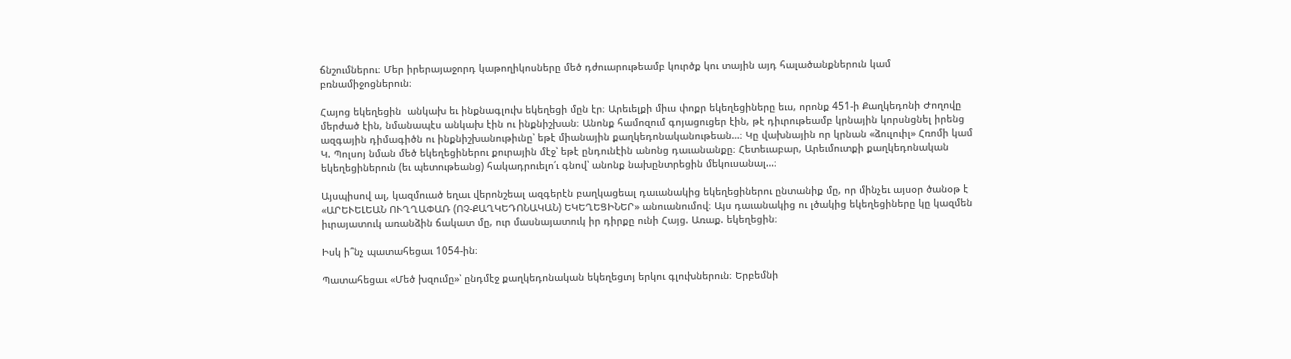ճնշումներու։ Մեր իրերայաջորդ կաթողիկոսները մեծ դժուարութեամբ կուրծք կու տային այդ հալածանքներուն կամ բռնամիջոցներուն։

Հայոց եկեղեցին  անկախ եւ ինքնագլուխ եկեղեցի մըն էր։ Արեւելքի միւս փոքր եկեղեցիները եւս, որոնք 451-ի Քաղկեդոնի Ժողովը մերժած էին, նմանապէս անկախ էին ու ինքնիշխան։ Անոնք համոզում գոյացուցեր էին, թէ դիւրութեամբ կրնային կորսնցնել իրենց ազգային դիմագիծն ու ինքնիշխանութիւնը՝ եթէ միանային քաղկեդոնականութեան…։ Կը վախնային որ կրնան «ձուլուիլ» Հռոմի կամ Կ. Պոլսոյ նման մեծ եկեղեցիներու քուրային մէջ՝ եթէ ընդունէին անոնց դաւանանքը։ Հետեւաբար, Արեւմուտքի քաղկեդոնական եկեղեցիներուն (եւ պետութեանց) հակադրուելո՛ւ գնով՝ անոնք նախընտրեցին մեկուսանալ…։

Այսպիսով ալ, կազմուած եղաւ վերոնշեալ ազգերէն բաղկացեալ դաւանակից եկեղեցիներու ընտանիք մը, որ մինչեւ այսօր ծանօթ է «ԱՐԵՒԵԼԵԱՆ ՈՒՂՂԱՓԱՌ (ՈՉ-ՔԱՂԿԵԴՈՆԱԿԱՆ) ԵԿԵՂԵՑԻՆԵՐ» անուանումով։ Այս դաւանակից ու լծակից եկեղեցիները կը կազմեն իւրայատուկ առանձին ճակատ մը, ուր մասնայատուկ իր դիրքը ունի Հայց. Առաք. եկեղեցին։

Իսկ ի՞նչ պատահեցաւ 1054-ին։

Պատահեցաւ «Մեծ խզումը»՝ ընդմէջ քաղկեդոնական եկեղեցւոյ երկու գլուխներուն։ Երբեմնի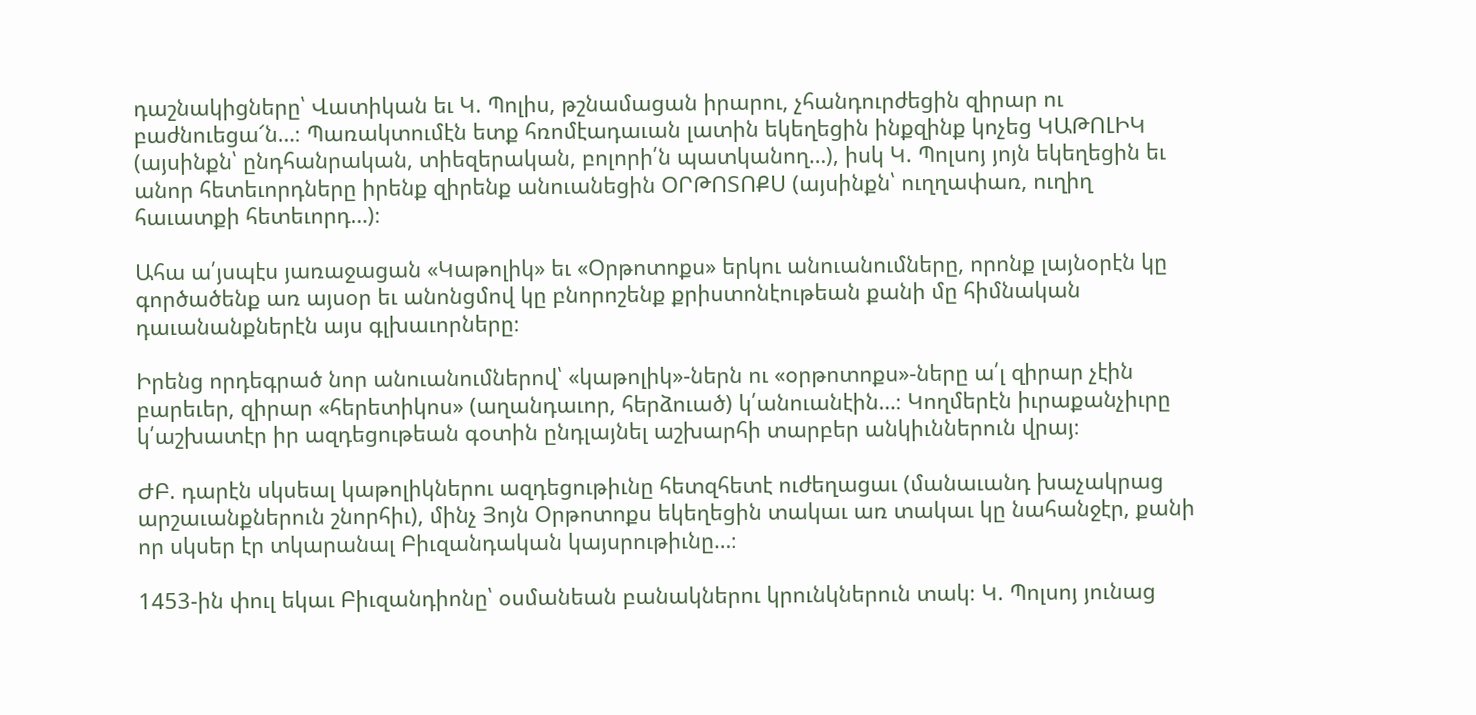դաշնակիցները՝ Վատիկան եւ Կ. Պոլիս, թշնամացան իրարու, չհանդուրժեցին զիրար ու բաժնուեցա՜ն…։ Պառակտումէն ետք հռոմէադաւան լատին եկեղեցին ինքզինք կոչեց ԿԱԹՈԼԻԿ (այսինքն՝ ընդհանրական, տիեզերական, բոլորի՛ն պատկանող…), իսկ Կ. Պոլսոյ յոյն եկեղեցին եւ անոր հետեւորդները իրենք զիրենք անուանեցին ՕՐԹՈՏՈՔՍ (այսինքն՝ ուղղափառ, ուղիղ հաւատքի հետեւորդ…)։

Ահա ա՛յսպէս յառաջացան «Կաթոլիկ» եւ «Օրթոտոքս» երկու անուանումները, որոնք լայնօրէն կը գործածենք առ այսօր եւ անոնցմով կը բնորոշենք քրիստոնէութեան քանի մը հիմնական դաւանանքներէն այս գլխաւորները։

Իրենց որդեգրած նոր անուանումներով՝ «կաթոլիկ»-ներն ու «օրթոտոքս»-ները ա՛լ զիրար չէին բարեւեր, զիրար «հերետիկոս» (աղանդաւոր, հերձուած) կ՛անուանէին…։ Կողմերէն իւրաքանչիւրը կ՛աշխատէր իր ազդեցութեան գօտին ընդլայնել աշխարհի տարբեր անկիւններուն վրայ։

ԺԲ. դարէն սկսեալ կաթոլիկներու ազդեցութիւնը հետզհետէ ուժեղացաւ (մանաւանդ խաչակրաց արշաւանքներուն շնորհիւ), մինչ Յոյն Օրթոտոքս եկեղեցին տակաւ առ տակաւ կը նահանջէր, քանի որ սկսեր էր տկարանալ Բիւզանդական կայսրութիւնը…։

1453-ին փուլ եկաւ Բիւզանդիոնը՝ օսմանեան բանակներու կրունկներուն տակ։ Կ. Պոլսոյ յունաց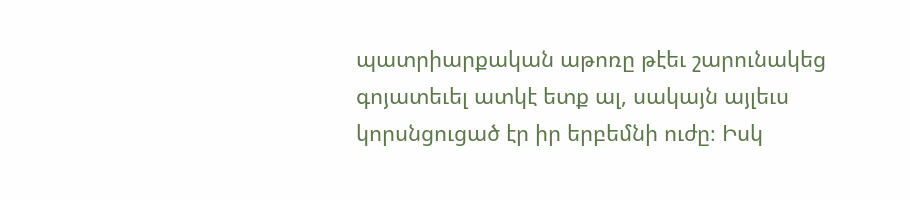պատրիարքական աթոռը թէեւ շարունակեց գոյատեւել ատկէ ետք ալ, սակայն այլեւս կորսնցուցած էր իր երբեմնի ուժը։ Իսկ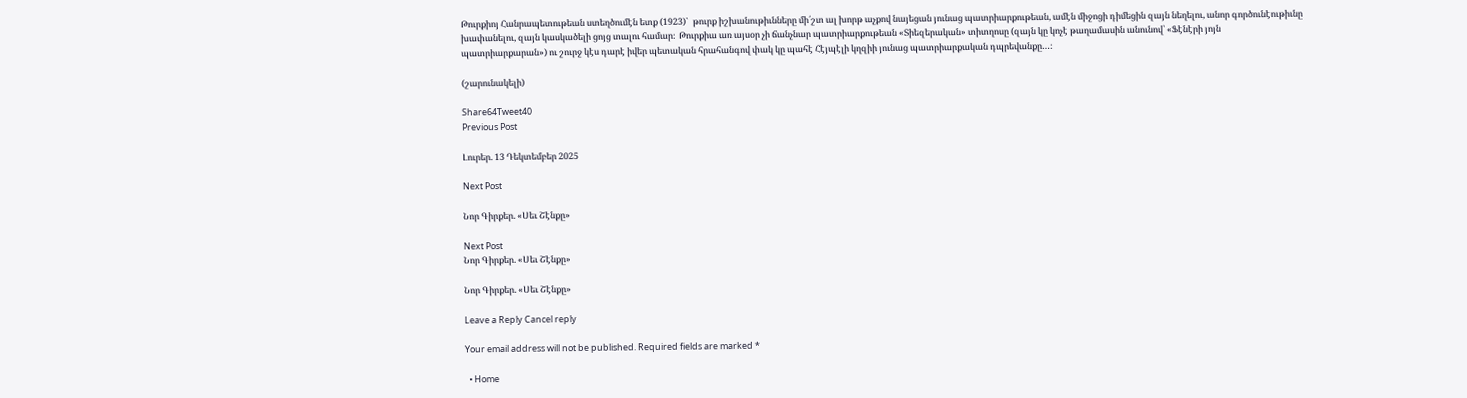Թուրքիոյ Հանրապետութեան ստեղծումէն ետք (1923)`  թուրք իշխանութիւնները մի՛շտ ալ խորթ աչքով նայեցան յունաց պատրիարքութեան, ամէն միջոցի դիմեցին զայն նեղելու, անոր գործունէութիւնը խափանելու, զայն կասկածելի ցոյց տալու համար։  Թուրքիա առ այսօր չի ճանչնար պատրիարքութեան «Տիեզերական» տիտղոսը (զայն կը կոչէ թաղամասին անունով՝ «Ֆէնէրի յոյն պատրիարքարան») ու շուրջ կէս դարէ իվեր պետական հրահանգով փակ կը պահէ Հէյպէլի կղզիի յունաց պատրիարքական դպրեվանքը…։

(շարունակելի)

Share64Tweet40
Previous Post

Լուրեր. 13 Դեկտեմբեր 2025

Next Post

Նոր Գիրքեր. «Սեւ Շէնքը»

Next Post
Նոր Գիրքեր. «Սեւ Շէնքը»

Նոր Գիրքեր. «Սեւ Շէնքը»

Leave a Reply Cancel reply

Your email address will not be published. Required fields are marked *

  • Home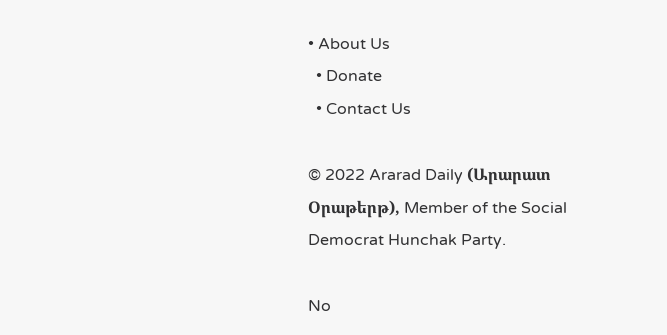• About Us
  • Donate
  • Contact Us

© 2022 Ararad Daily (Արարատ Օրաթերթ), Member of the Social Democrat Hunchak Party.

No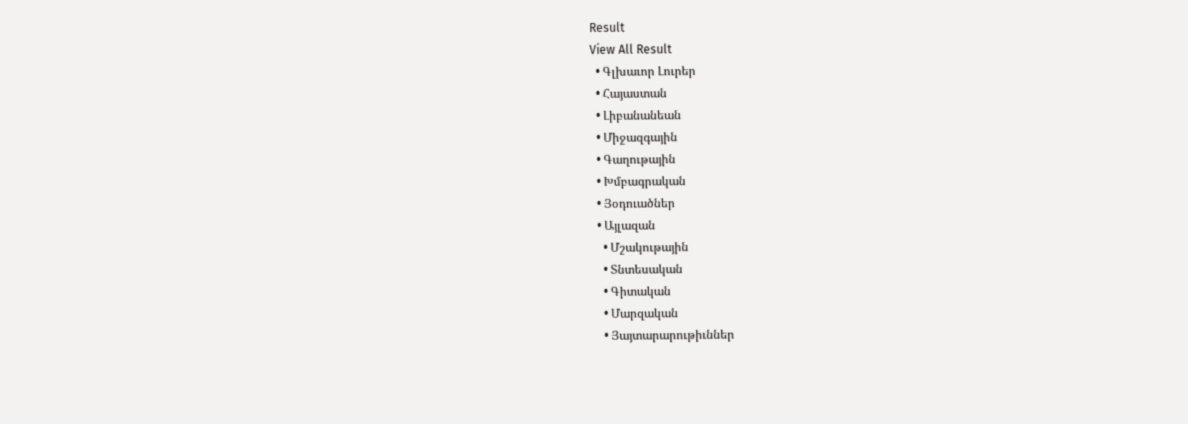Result
View All Result
  • Գլխաւոր Լուրեր
  • Հայաստան
  • Լիբանանեան
  • Միջազգային
  • Գաղութային
  • Խմբագրական
  • Յօդուածներ
  • Այլազան
    • Մշակութային
    • Տնտեսական
    • Գիտական
    • Մարզական
    • Յայտարարութիւններ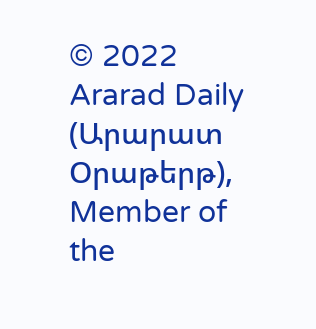© 2022 Ararad Daily (Արարատ Օրաթերթ), Member of the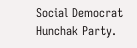Social Democrat Hunchak Party.